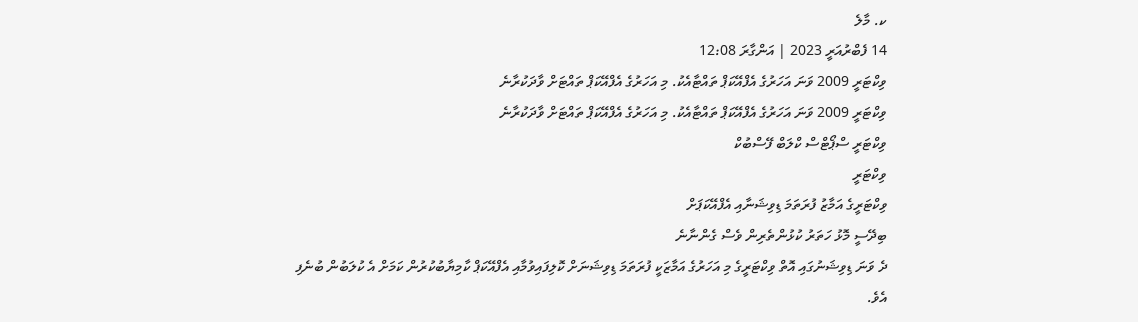ކ. މާލެ
14 ފެބްރުއަރީ 2023 | އަންގާރަ 12:08
ވިކްޓަރީ 2009 ވަނަ އަހަރުގެ އެފްއޭކަޕް ތައްޓާއެކު. މި އަހަރުގެ އެފްއޭކަޕް ތައްޓަށް ވާދަކުރާނެ
ވިކްޓަރީ 2009 ވަނަ އަހަރުގެ އެފްއޭކަޕް ތައްޓާއެކު. މި އަހަރުގެ އެފްއޭކަޕް ތައްޓަށް ވާދަކުރާނެ
ވިކްޓަރީ ސްޕޯޓްސް ކްލަބް ފޭސްބުކް
ވިކްޓަރީ
ވިކްޓަރީގެ އަމާޒު ފުރަތަމަ ޑިވިޝަނާއި އެފްއޭކަޕަށް
ބިދޭސީ މޮޅު ހަތަރު ކުޅުންތެރިން ވެސް ގެންނާނެ
ދެ ވަނަ ޑިވިޝަނުގައި އޮތް ވިކްޓަރީގެ މި އަހަރުގެ އަމާޒަކީ ފުރަތަމަ ޑިވިޝަނަށް ކޮލިފައިވުމާއި އެފްއޭކަޕް ކާމިޔާބުކުރުން ކަމަށް އެ ކުލަބުން ބުނެފި އެވެ.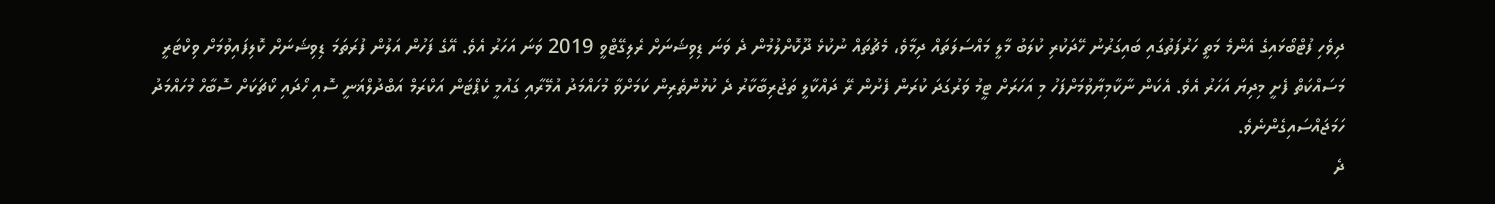ދިވެހި ފުޓްބޯޅައިގެ އެންމެ މަތީ ހަރުފަތުގައި ބައިގަރުނު ހޭދަކުރި ކުލަބު މާލީ މައްސަލަތައް ދިމާވެ، މެޗުތައް ނުކުޅެ ދޫކޮށްލުމުން ދެ ވަނަ ޑިވިޝަނަށް ރެލިގޭޓްވީ 2019 ވަނަ އަހަރު އެވެ. އޭގެ ފަހުން އަލުން ފުރަތަމަ ޑިވިޝަނަށް ކޮލިފައިވުމަށް ވިކްޓަރީ މަސައްކަތް ފެށީ މިދިޔަ އަހަރު އެވެ. އެކަން ނާކާމިޔާވުމަށްފަހު މި އަހަރަށް ޓީމު ވަރުގަދަ ކުރަން ފެށުން ރޭ ދައްކާލީ ތަޖުރިބާކާރު ދެ ކުޅުންތެރިން ކަމަށްވާ މުހައްމަދު އުމޭރާއި ގައުމީ ކެޕްޓަން އަކްރަމް އަބްދުލްޣަނީ ސޮއި ހޯދައި ކޯޗަކަށް ސޮބާހް މުހައްމަދު ހަމަޖައްސައިގެންނެވެ.
ދެ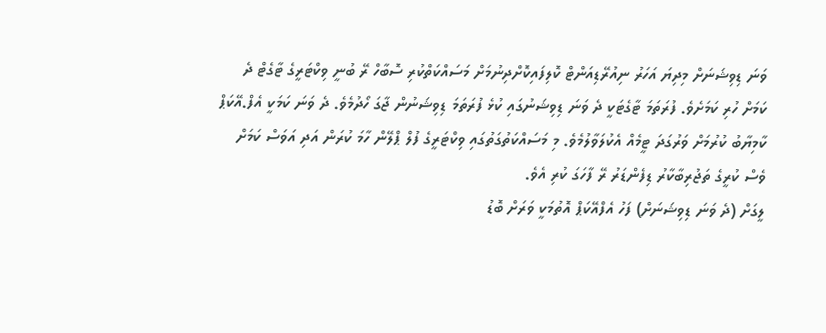ވަނަ ޑިވިޝަނަށް މިދިޔަ އަހަރު ނިއުރޭޑިއަންޓް ކޮލިފައިކޮށްދިނުމަށް މަސައްކަތްކުރި ސޮބާހް ރޭ ބުނީ ވިކްޓަރީގެ ޓާގެޓް ދެ ކަމަށް ހުރި ކަމަށެވެ. ފުރަތަމަ ޓާގެޓަކީ ދެ ވަނަ ޑިވިޝަނުގައި ކުޅެ ފުރަތަމަ ޑިވިޝަނުން ޖާގަ ހޯދުމެވެ. ދެ ވަނަ ކަމަކީ އެފް.އޭކަޕް ކާމިޔާބު ކުރުމަށް ވަރުގަދަ ޓީމެއް އެކުލަވާލުމެވެ. މި މަސައްކަތުގަތުގައި ވިކްޓަރީގެ ފުލް ޕްލޭން ހާމަ ކުރަން އަދި އަވަސް ކަމަށް ވެސް ކުރީގެ ތަޖުރިބާކާރު ޑިފެންޑަރު ރޭ ފާހަގަ ކުރި އެވެ.
ލީގަށް (ދެ ވަނަ ޑިވިޝަނަށް) ފަހު އެފްއޭކަޕް އޮތުމަކީ ވަރަށް ބޮޑު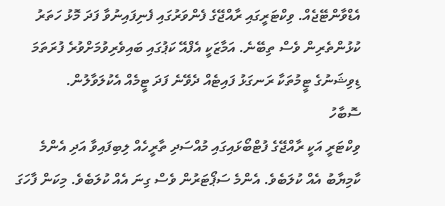އެޑްވާންޓޭޖެއް. ވިކްޓަރީގައި ރާއްޖޭގެ ފެންވަރުގައި ފެނިފައިނުވާ ފަދަ މޮޅު ހަތަރު ކުޅުންތެރިން ވެސް ތިބޭނެ. އަމާޒަކީ އެފްއޭ ކަޕުގައި ބައިވެރިވުމަށްވުރެ ފުރަތަމަ ޑިވިޝަނުގެ ޓީމުތަކާ ރަނގަޅު ފައިޓެއް ދެވޭނެ ފަދަ ޓީމެއް އެކުލަވާލުން.
ސޮބާހު
ވިކްޓަރީ އަކީ ރާއްޖޭގެ ފުޓްބޯޅައިގައި މުއްސަދި ތާރީހެއް ލިބިފައިވާ އަދި އެންމެ ކާމިޔާބު އެއް ކުލަބެވެ. އެންމެ ސަޕޯޓަރުން ވެސް ގިނަ އެއް ކުލަބެވެ. މިކަން ފާހަގަ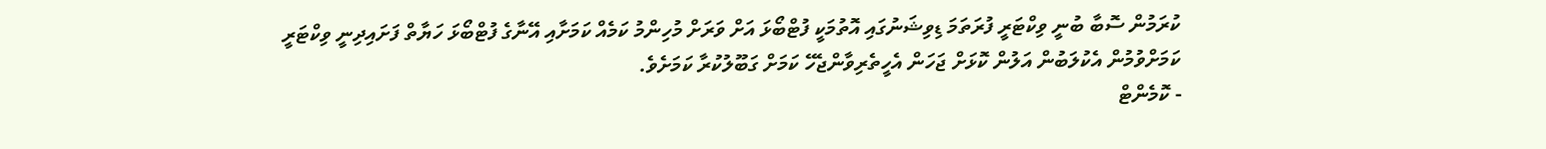ކުރަމުން ސޮބާ ބުނީ ވިކްޓަރީ ފުރަތަމަ ޑިވިޝަނުގައި އޮތުމަކީ ފުޓްބޯޅަ އަށް ވަރަށް މުހިންމު ކަމެއް ކަމަށާއި އޭނާގެ ފުޓްބޯޅަ ހަޔާތް ފަށައިދިނީ ވިކްޓަރީ ކަމަށްވުމުން އެކުލަބުން އަލުން ކޮޅަށް ޖަހަން އެހީތެރިވާންޖެހޭ ކަމަށް ގަބޫލުކުރާ ކަމަށެވެ.
- ކޮމެންޓް